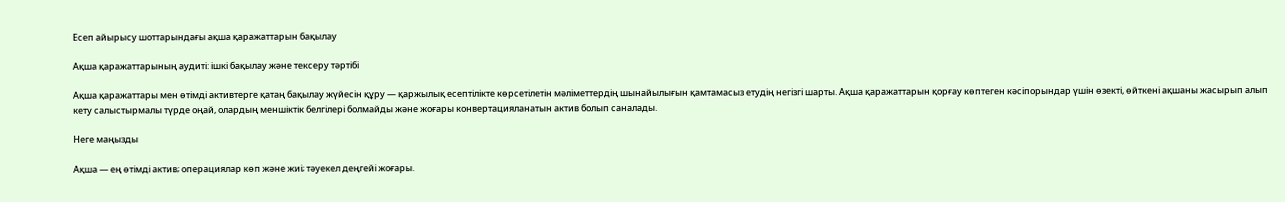Есеп айырысу шоттарындағы ақша қаражаттарын бақылау

Ақша қаражаттарының аудиті: ішкі бақылау және тексеру тәртібі

Ақша қаражаттары мен өтімді активтерге қатаң бақылау жүйесін құру — қаржылық есептілікте көрсетілетін мәліметтердің шынайылығын қамтамасыз етудің негізгі шарты. Ақша қаражаттарын қорғау көптеген кәсіпорындар үшін өзекті, өйткені ақшаны жасырып алып кету салыстырмалы түрде оңай, олардың меншіктік белгілері болмайды және жоғары конвертацияланатын актив болып саналады.

Неге маңызды

Ақша — ең өтімді актив; операциялар көп және жиі; тәуекел деңгейі жоғары.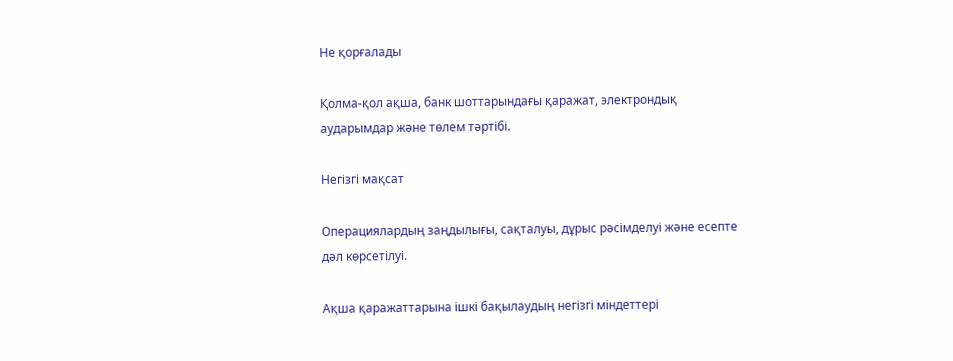Не қорғалады

Қолма-қол ақша, банк шоттарындағы қаражат, электрондық аударымдар және төлем тәртібі.

Негізгі мақсат

Операциялардың заңдылығы, сақталуы, дұрыс рәсімделуі және есепте дәл көрсетілуі.

Ақша қаражаттарына ішкі бақылаудың негізгі міндеттері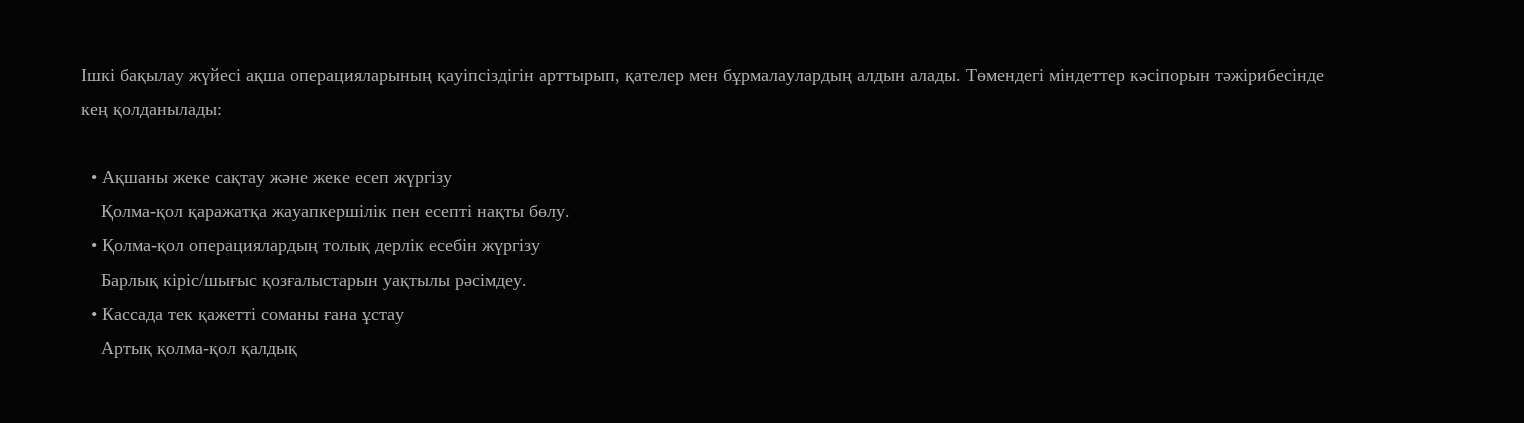Ішкі бақылау жүйесі ақша операцияларының қауіпсіздігін арттырып, қателер мен бұрмалаулардың алдын алады. Төмендегі міндеттер кәсіпорын тәжірибесінде кең қолданылады:

  • Ақшаны жеке сақтау және жеке есеп жүргізу
    Қолма-қол қаражатқа жауапкершілік пен есепті нақты бөлу.
  • Қолма-қол операциялардың толық дерлік есебін жүргізу
    Барлық кіріс/шығыс қозғалыстарын уақтылы рәсімдеу.
  • Кассада тек қажетті соманы ғана ұстау
    Артық қолма-қол қалдық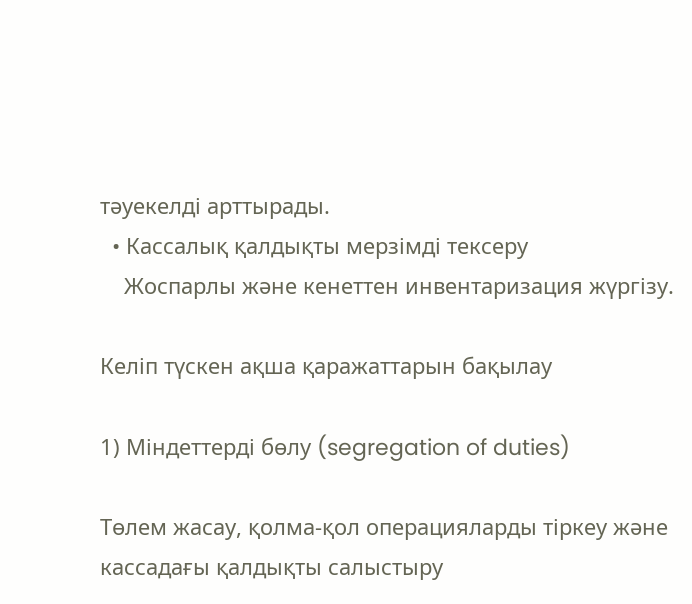тәуекелді арттырады.
  • Кассалық қалдықты мерзімді тексеру
    Жоспарлы және кенеттен инвентаризация жүргізу.

Келіп түскен ақша қаражаттарын бақылау

1) Міндеттерді бөлу (segregation of duties)

Төлем жасау, қолма-қол операцияларды тіркеу және кассадағы қалдықты салыстыру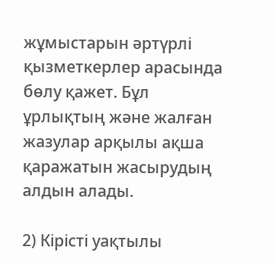жұмыстарын әртүрлі қызметкерлер арасында бөлу қажет. Бұл ұрлықтың және жалған жазулар арқылы ақша қаражатын жасырудың алдын алады.

2) Кірісті уақтылы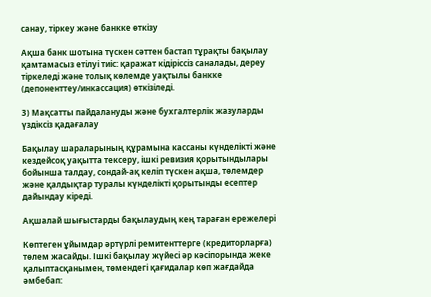санау, тіркеу және банкке өткізу

Ақша банк шотына түскен сәттен бастап тұрақты бақылау қамтамасыз етілуі тиіс: қаражат кідіріссіз саналады, дереу тіркеледі және толық көлемде уақтылы банкке (депоненттеу/инкассация) өткізіледі.

3) Мақсатты пайдалануды және бухгалтерлік жазуларды үздіксіз қадағалау

Бақылау шараларының құрамына кассаны күнделікті және кездейсоқ уақытта тексеру, ішкі ревизия қорытындылары бойынша талдау, сондай-ақ келіп түскен ақша, төлемдер және қалдықтар туралы күнделікті қорытынды есептер дайындау кіреді.

Ақшалай шығыстарды бақылаудың кең тараған ережелері

Көптеген ұйымдар әртүрлі ремитенттерге (кредиторларға) төлем жасайды. Ішкі бақылау жүйесі әр кәсіпорында жеке қалыптасқанымен, төмендегі қағидалар көп жағдайда әмбебап: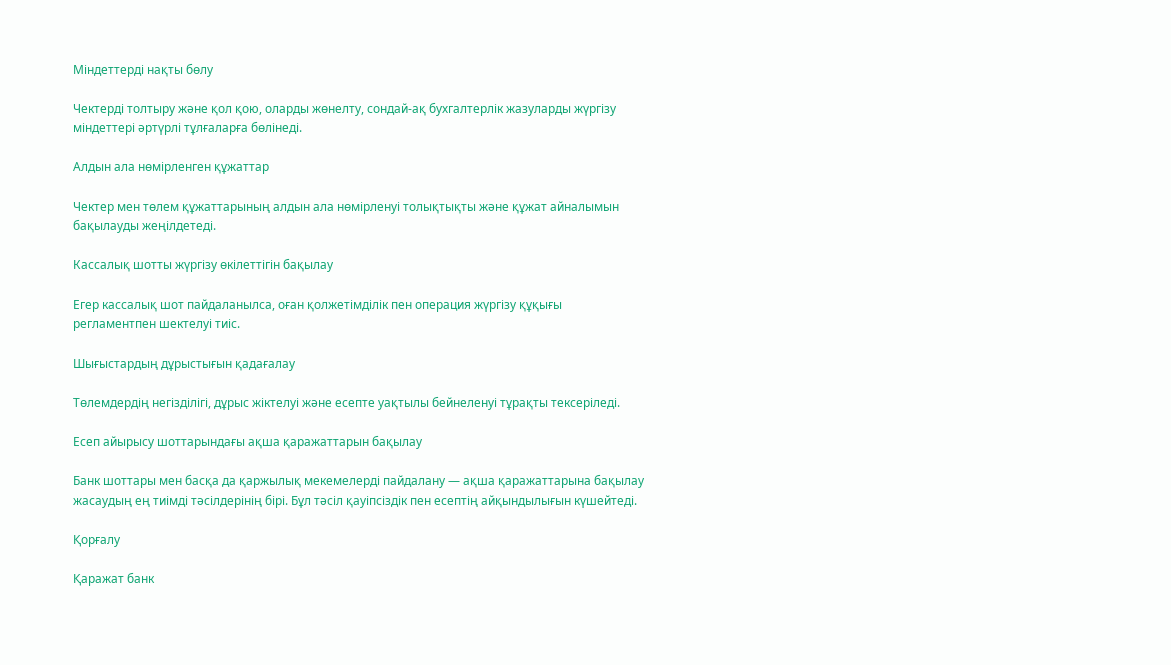Міндеттерді нақты бөлу

Чектерді толтыру және қол қою, оларды жөнелту, сондай-ақ бухгалтерлік жазуларды жүргізу міндеттері әртүрлі тұлғаларға бөлінеді.

Алдын ала нөмірленген құжаттар

Чектер мен төлем құжаттарының алдын ала нөмірленуі толықтықты және құжат айналымын бақылауды жеңілдетеді.

Кассалық шотты жүргізу өкілеттігін бақылау

Егер кассалық шот пайдаланылса, оған қолжетімділік пен операция жүргізу құқығы регламентпен шектелуі тиіс.

Шығыстардың дұрыстығын қадағалау

Төлемдердің негізділігі, дұрыс жіктелуі және есепте уақтылы бейнеленуі тұрақты тексеріледі.

Есеп айырысу шоттарындағы ақша қаражаттарын бақылау

Банк шоттары мен басқа да қаржылық мекемелерді пайдалану — ақша қаражаттарына бақылау жасаудың ең тиімді тәсілдерінің бірі. Бұл тәсіл қауіпсіздік пен есептің айқындылығын күшейтеді.

Қорғалу

Қаражат банк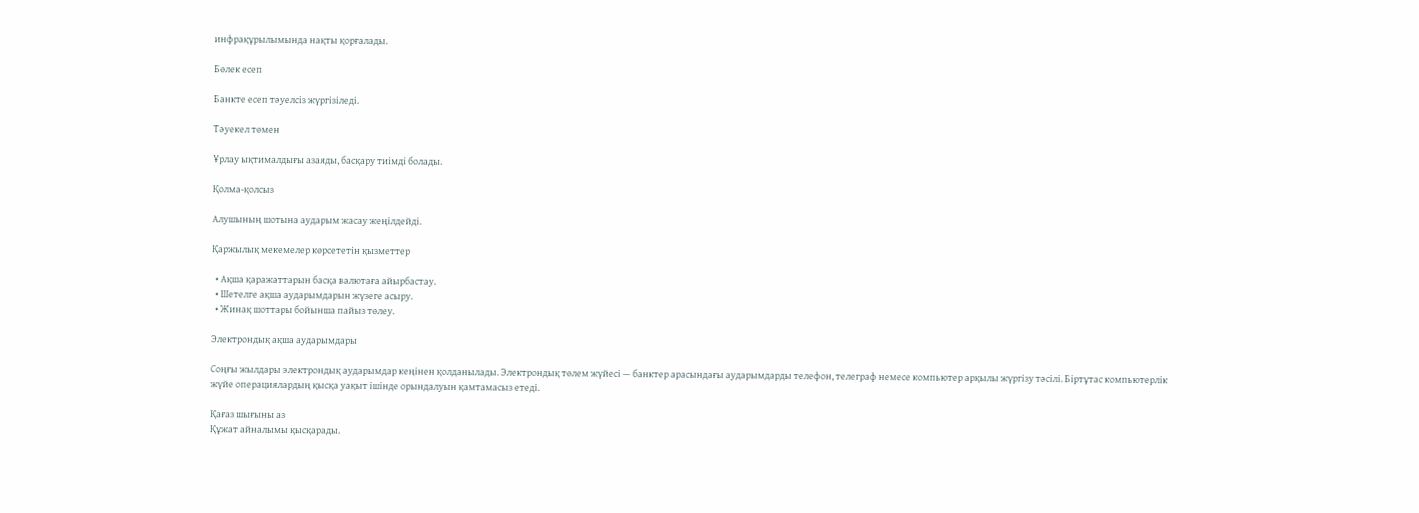инфрақұрылымында нақты қорғалады.

Бөлек есеп

Банкте есеп тәуелсіз жүргізіледі.

Тәуекел төмен

Ұрлау ықтималдығы азаяды, басқару тиімді болады.

Қолма-қолсыз

Алушының шотына аударым жасау жеңілдейді.

Қаржылық мекемелер көрсететін қызметтер

  • Ақша қаражаттарын басқа валютаға айырбастау.
  • Шетелге ақша аударымдарын жүзеге асыру.
  • Жинақ шоттары бойынша пайыз төлеу.

Электрондық ақша аударымдары

Соңғы жылдары электрондық аударымдар кеңінен қолданылады. Электрондық төлем жүйесі — банктер арасындағы аударымдарды телефон, телеграф немесе компьютер арқылы жүргізу тәсілі. Біртұтас компьютерлік жүйе операциялардың қысқа уақыт ішінде орындалуын қамтамасыз етеді.

Қағаз шығыны аз
Құжат айналымы қысқарады.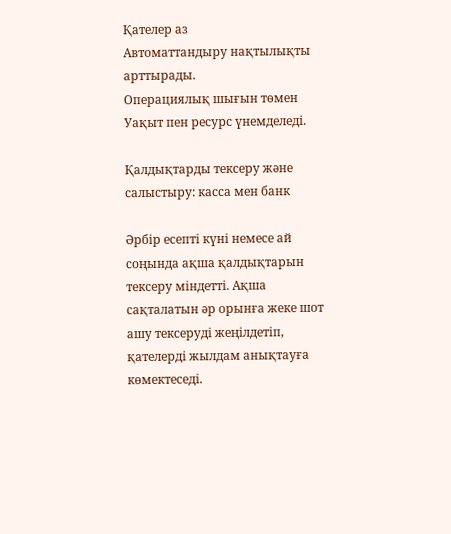Қателер аз
Автоматтандыру нақтылықты арттырады.
Операциялық шығын төмен
Уақыт пен ресурс үнемделеді.

Қалдықтарды тексеру және салыстыру: касса мен банк

Әрбір есепті күні немесе ай соңында ақша қалдықтарын тексеру міндетті. Ақша сақталатын әр орынға жеке шот ашу тексеруді жеңілдетіп, қателерді жылдам анықтауға көмектеседі.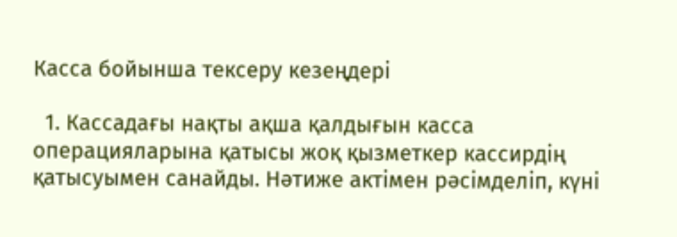Касса бойынша тексеру кезеңдері

  1. Кассадағы нақты ақша қалдығын касса операцияларына қатысы жоқ қызметкер кассирдің қатысуымен санайды. Нәтиже актімен рәсімделіп, күні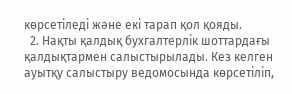көрсетіледі және екі тарап қол қояды.
  2. Нақты қалдық бухгалтерлік шоттардағы қалдықтармен салыстырылады. Кез келген ауытқу салыстыру ведомосында көрсетіліп,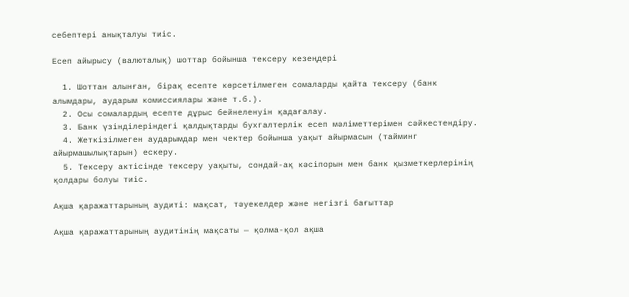себептері анықталуы тиіс.

Есеп айырысу (валюталық) шоттар бойынша тексеру кезеңдері

  1. Шоттан алынған, бірақ есепте көрсетілмеген сомаларды қайта тексеру (банк алымдары, аударым комиссиялары және т.б.).
  2. Осы сомалардың есепте дұрыс бейнеленуін қадағалау.
  3. Банк үзінділеріндегі қалдықтарды бухгалтерлік есеп мәліметтерімен сәйкестендіру.
  4. Жеткізілмеген аударымдар мен чектер бойынша уақыт айырмасын (тайминг айырмашылықтарын) ескеру.
  5. Тексеру актісінде тексеру уақыты, сондай-ақ кәсіпорын мен банк қызметкерлерінің қолдары болуы тиіс.

Ақша қаражаттарының аудиті: мақсат, тәуекелдер және негізгі бағыттар

Ақша қаражаттарының аудитінің мақсаты — қолма-қол ақша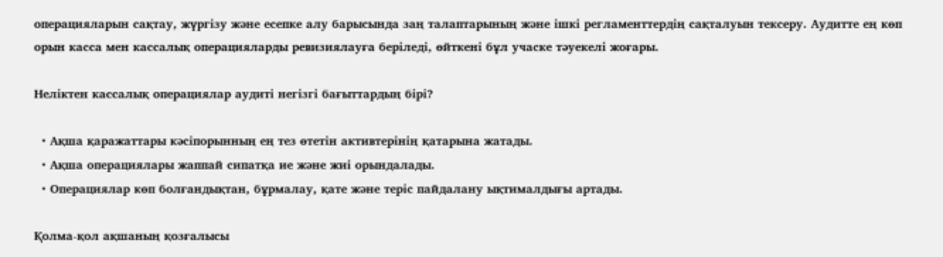операцияларын сақтау, жүргізу және есепке алу барысында заң талаптарының және ішкі регламенттердің сақталуын тексеру. Аудитте ең көп орын касса мен кассалық операцияларды ревизиялауға беріледі, өйткені бұл учаске тәуекелі жоғары.

Неліктен кассалық операциялар аудиті негізгі бағыттардың бірі?

  • Ақша қаражаттары кәсіпорынның ең тез өтетін активтерінің қатарына жатады.
  • Ақша операциялары жаппай сипатқа ие және жиі орындалады.
  • Операциялар көп болғандықтан, бұрмалау, қате және теріс пайдалану ықтималдығы артады.

Қолма-қол ақшаның қозғалысы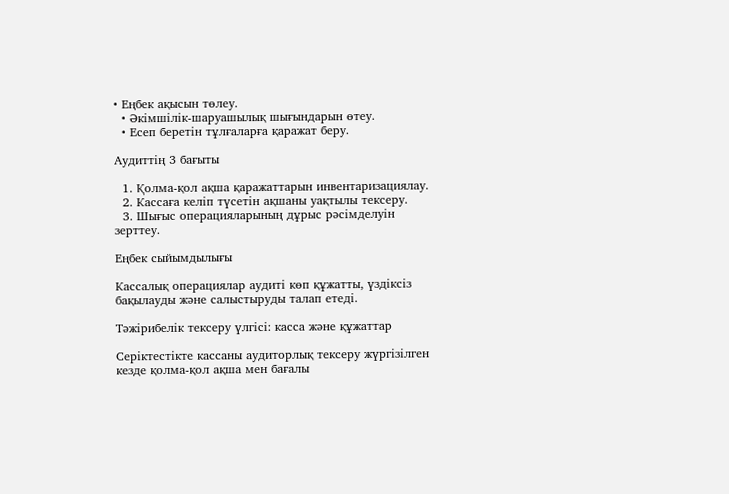• Еңбек ақысын төлеу.
  • Әкімшілік-шаруашылық шығындарын өтеу.
  • Есеп беретін тұлғаларға қаражат беру.

Аудиттің 3 бағыты

  1. Қолма-қол ақша қаражаттарын инвентаризациялау.
  2. Кассаға келіп түсетін ақшаны уақтылы тексеру.
  3. Шығыс операцияларының дұрыс рәсімделуін зерттеу.

Еңбек сыйымдылығы

Кассалық операциялар аудиті көп құжатты, үздіксіз бақылауды және салыстыруды талап етеді.

Тәжірибелік тексеру үлгісі: касса және құжаттар

Серіктестікте кассаны аудиторлық тексеру жүргізілген кезде қолма-қол ақша мен бағалы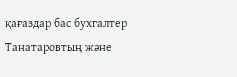қағаздар бас бухгалтер Танатаровтың және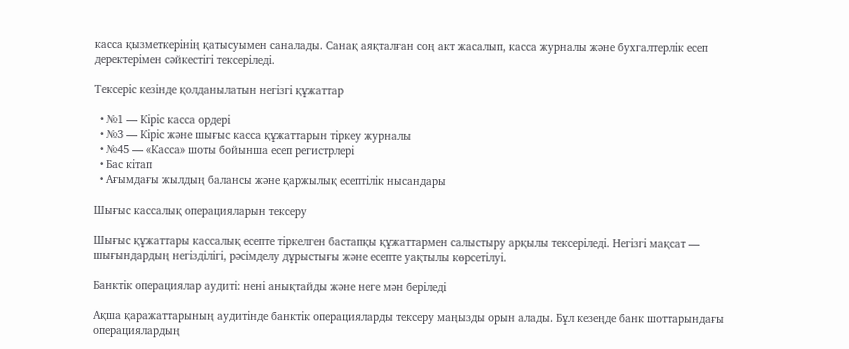касса қызметкерінің қатысуымен саналады. Санақ аяқталған соң акт жасалып, касса журналы және бухгалтерлік есеп деректерімен сәйкестігі тексеріледі.

Тексеріс кезінде қолданылатын негізгі құжаттар

  • №1 — Кіріс касса ордері
  • №3 — Кіріс және шығыс касса құжаттарын тіркеу журналы
  • №45 — «Касса» шоты бойынша есеп регистрлері
  • Бас кітап
  • Ағымдағы жылдың балансы және қаржылық есептілік нысандары

Шығыс кассалық операцияларын тексеру

Шығыс құжаттары кассалық есепте тіркелген бастапқы құжаттармен салыстыру арқылы тексеріледі. Негізгі мақсат — шығындардың негізділігі, рәсімделу дұрыстығы және есепте уақтылы көрсетілуі.

Банктік операциялар аудиті: нені анықтайды және неге мән беріледі

Ақша қаражаттарының аудитінде банктік операцияларды тексеру маңызды орын алады. Бұл кезеңде банк шоттарындағы операциялардың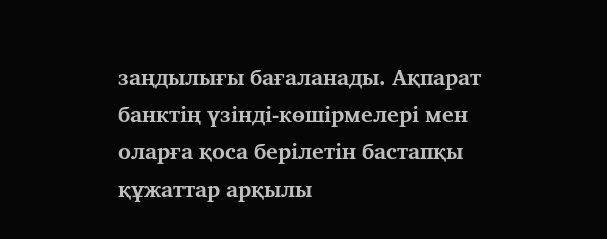заңдылығы бағаланады. Ақпарат банктің үзінді-көшірмелері мен оларға қоса берілетін бастапқы құжаттар арқылы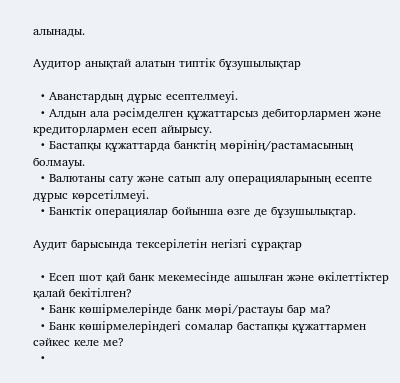алынады.

Аудитор анықтай алатын типтік бұзушылықтар

  • Аванстардың дұрыс есептелмеуі.
  • Алдын ала рәсімделген құжаттарсыз дебиторлармен және кредиторлармен есеп айырысу.
  • Бастапқы құжаттарда банктің мөрінің/растамасының болмауы.
  • Валютаны сату және сатып алу операцияларының есепте дұрыс көрсетілмеуі.
  • Банктік операциялар бойынша өзге де бұзушылықтар.

Аудит барысында тексерілетін негізгі сұрақтар

  • Есеп шот қай банк мекемесінде ашылған және өкілеттіктер қалай бекітілген?
  • Банк көшірмелерінде банк мөрі/растауы бар ма?
  • Банк көшірмелеріндегі сомалар бастапқы құжаттармен сәйкес келе ме?
  •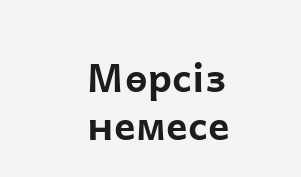Мөрсіз немесе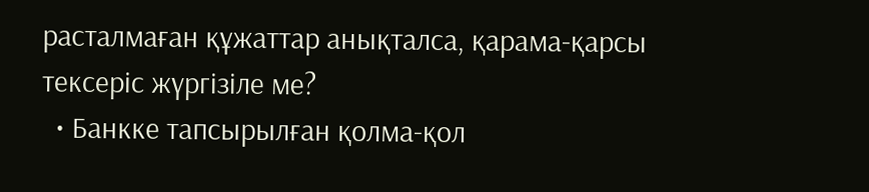расталмаған құжаттар анықталса, қарама-қарсы тексеріс жүргізіле ме?
  • Банкке тапсырылған қолма-қол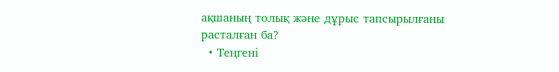ақшаның толық және дұрыс тапсырылғаны расталған ба?
  • Теңгені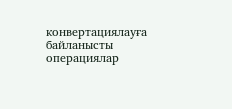конвертациялауға байланысты операциялар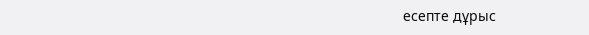есепте дұрыс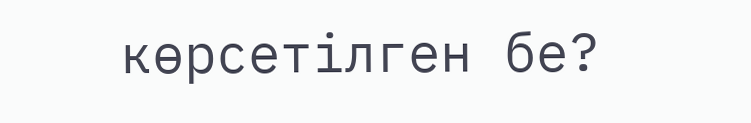көрсетілген бе?